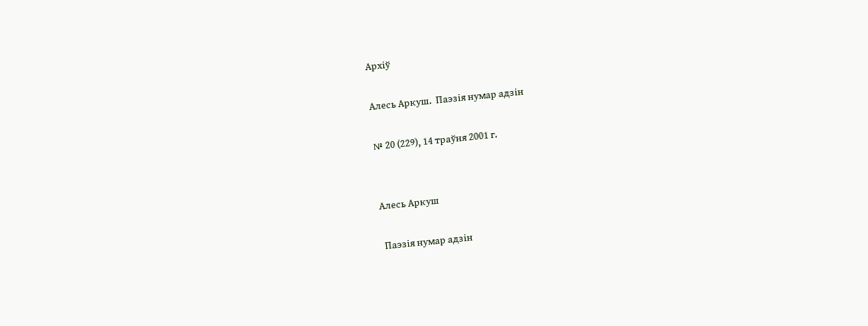Архіў

Алесь Аркуш.  Паэзія нумар адзін

№ 20 (229), 14 траўня 2001 г.


Алесь Аркуш

 Паэзія нумар адзін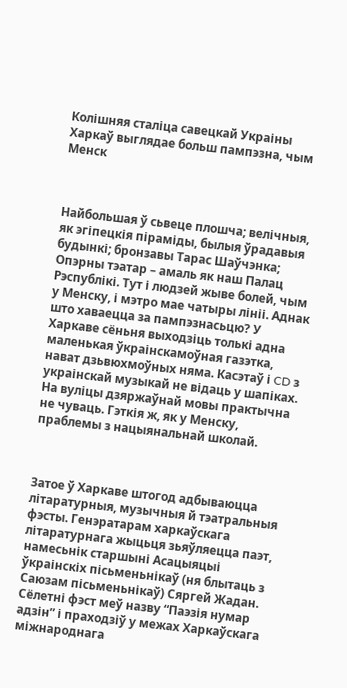Колішняя сталіца савецкай Украіны Харкаў выглядае больш пампэзна, чым Менск



Найбольшая ў сьвеце плошча; велічныя, як эгіпецкія піраміды, былыя ўрадавыя будынкі; бронзавы Тарас Шаўчэнка; Опэрны тэатар – амаль як наш Палац Рэспублікі. Тут і людзей жыве болей, чым у Менску, і мэтро мае чатыры лініі. Аднак што хаваецца за пампэзнасьцю? У Харкаве сёньня выходзіць толькі адна маленькая ўкраінскамоўная газэтка, нават дзьвюхмоўных няма. Касэтаў і CD з украінскай музыкай не відаць у шапіках. На вуліцы дзяржаўнай мовы практычна не чуваць. Гэткія ж, як у Менску, праблемы з нацыянальнай школай.



Затое ў Харкаве штогод адбываюцца літаратурныя, музычныя й тэатральныя фэсты. Генэратарам харкаўскага літаратурнага жыцьця зьяўляецца паэт, намесьнік старшыні Асацыяцыі ўкраінскіх пісьменьнікаў (ня блытаць з Саюзам пісьменьнікаў) Сяргей Жадан. Сёлетні фэст меў назву “Паэзія нумар адзін” і праходзіў у межах Харкаўскага міжнароднага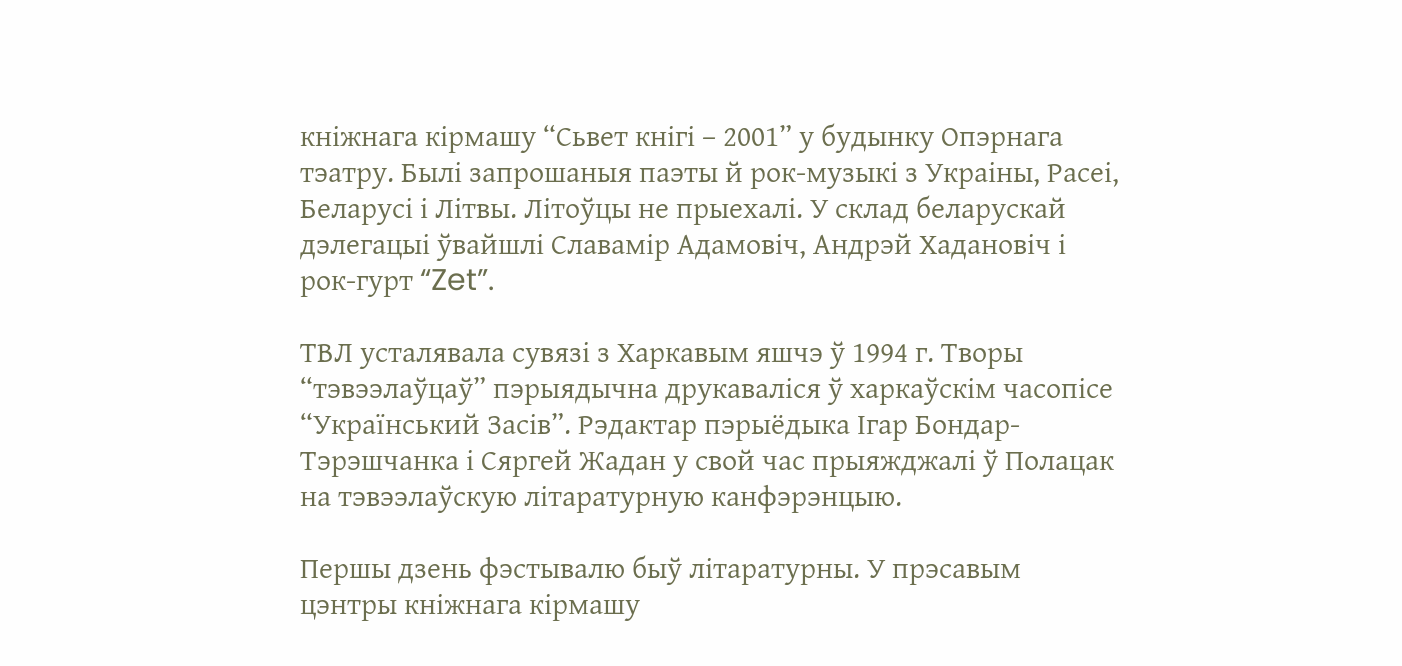кніжнага кірмашу “Сьвет кнігі – 2001” у будынку Опэрнага тэатру. Былі запрошаныя паэты й рок-музыкі з Украіны, Расеі, Беларусі і Літвы. Літоўцы не прыехалі. У склад беларускай дэлегацыі ўвайшлі Славамір Адамовіч, Андрэй Хадановіч і рок-гурт “Zet”.

ТВЛ усталявала сувязі з Харкавым яшчэ ў 1994 г. Творы “тэвээлаўцаў” пэрыядычна друкаваліся ў харкаўскім часопісе “Український Засів”. Рэдактар пэрыёдыка Ігар Бондар-Тэрэшчанка і Сяргей Жадан у свой час прыяжджалі ў Полацак на тэвээлаўскую літаратурную канфэрэнцыю.

Першы дзень фэстывалю быў літаратурны. У прэсавым цэнтры кніжнага кірмашу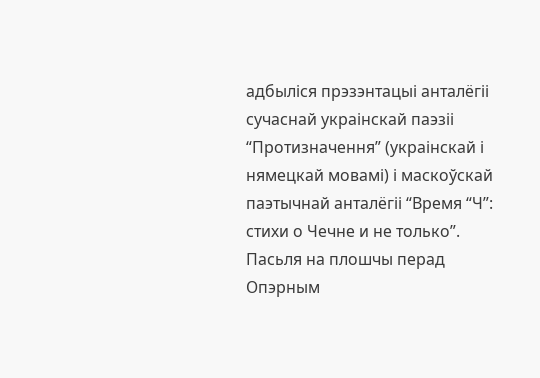адбыліся прэзэнтацыі анталёгіі сучаснай украінскай паэзіі “Протизначення” (украінскай і нямецкай мовамі) і маскоўскай паэтычнай анталёгіі “Время “Ч”: стихи о Чечне и не только”. Пасьля на плошчы перад Опэрным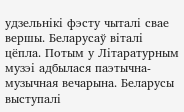удзельнікі фэсту чыталі свае вершы. Беларусаў віталі цёпла. Потым у Літаратурным музэі адбылася паэтычна-музычная вечарына. Беларусы выступалі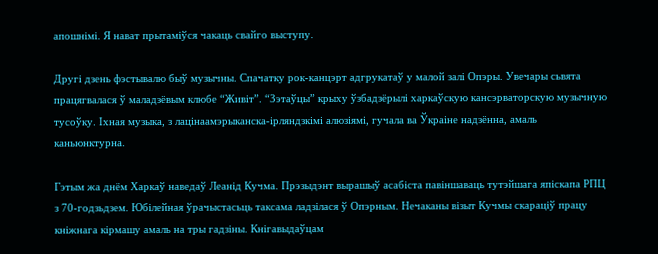апошнімі. Я нават прытаміўся чакаць свайго выступу.

Другі дзень фэстывалю быў музычны. Спачатку рок-канцэрт адгрукатаў у малой залі Опэры. Увечары сьвята працягвалася ў маладзёвым клюбе “Живіт”. “Зэтаўцы” крыху ўзбадзёрылі харкаўскую кансэрваторскую музычную тусоўку. Іхная музыка, з лацінаамэрыканска-ірляндзкімі алюзіямі, гучала ва Ўкраіне надзённа, амаль каньюнктурна.

Гэтым жа днём Харкаў наведаў Леанід Кучма. Прэзыдэнт вырашыў асабіста павіншаваць тутэйшага япіскапа РПЦ з 70-годзьдзем. Юбілейная ўрачыстасьць таксама ладзілася ў Опэрным. Нечаканы візыт Кучмы скараціў працу кніжнага кірмашу амаль на тры гадзіны. Кнігавыдаўцам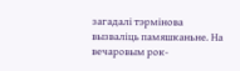загадалі тэрмінова вызваліць памяшканьне. На вечаровым рок-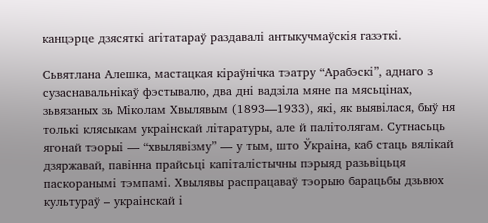канцэрце дзясяткі агітатараў раздавалі антыкучмаўскія газэткі.

Сьвятлана Алешка, мастацкая кіраўнічка тэатру “Арабэскі”, аднаго з сузаснавальнікаў фэстывалю, два дні вадзіла мяне па мясьцінах, зьвязаных зь Міколам Хвылявым (1893—1933), які, як выявілася, быў ня толькі клясыкам украінскай літаратуры, але й палітолягам. Сутнасьць ягонай тэорыі — “хвылявізму” — у тым, што Ўкраіна, каб стаць вялікай дзяржавай, павінна прайсьці капіталістычны пэрыяд разьвіцьця паскоранымі тэмпамі. Хвылявы распрацаваў тэорыю барацьбы дзьвюх культураў – украінскай і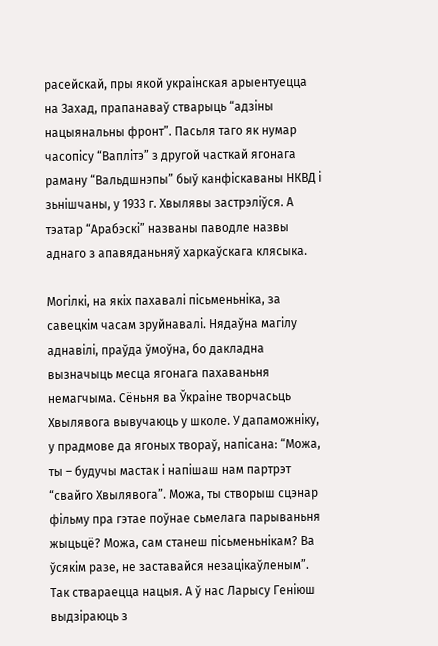расейскай, пры якой украінская арыентуецца на Захад, прапанаваў стварыць “адзіны нацыянальны фронт”. Пасьля таго як нумар часопісу “Ваплітэ” з другой часткай ягонага раману “Вальдшнэпы” быў канфіскаваны НКВД і зьнішчаны, у 1933 г. Хвылявы застрэліўся. А тэатар “Арабэскі” названы паводле назвы аднаго з апавяданьняў харкаўскага клясыка.

Могілкі, на якіх пахавалі пісьменьніка, за савецкім часам зруйнавалі. Нядаўна магілу аднавілі, праўда ўмоўна, бо дакладна вызначыць месца ягонага пахаваньня немагчыма. Сёньня ва Ўкраіне творчасьць Хвылявога вывучаюць у школе. У дапаможніку, у прадмове да ягоных твораў, напісана: “Можа, ты – будучы мастак і напішаш нам партрэт “свайго Хвылявога”. Можа, ты створыш сцэнар фільму пра гэтае поўнае сьмелага парываньня жыцьцё? Можа, сам станеш пісьменьнікам? Ва ўсякім разе, не заставайся незацікаўленым”. Так ствараецца нацыя. А ў нас Ларысу Геніюш выдзіраюць з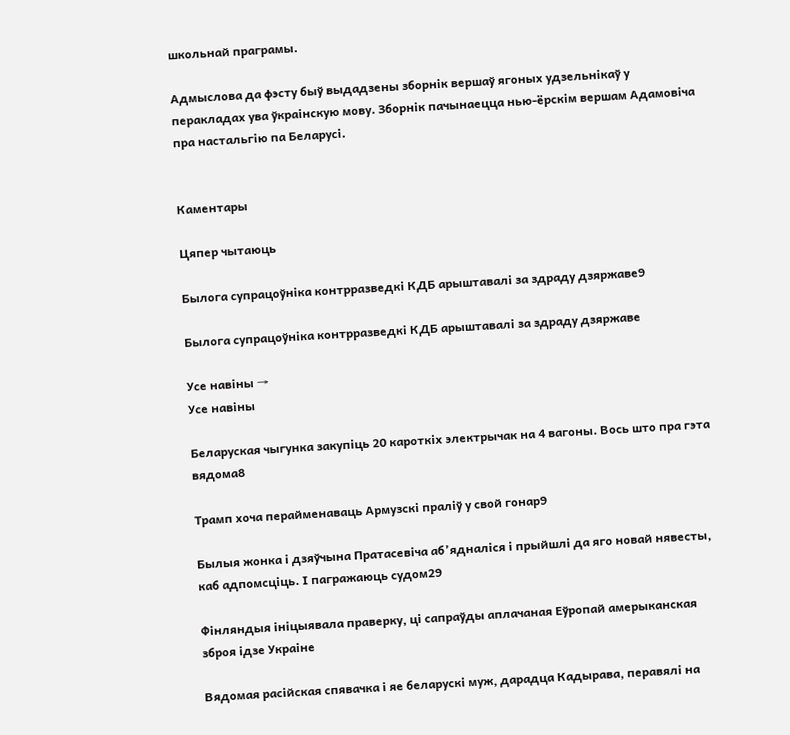школьнай праграмы.

Адмыслова да фэсту быў выдадзены зборнік вершаў ягоных удзельнікаў у перакладах ува ўкраінскую мову. Зборнік пачынаецца нью-ёрскім вершам Адамовіча пра настальгію па Беларусі.


Каментары

Цяпер чытаюць

Былога супрацоўніка контрразведкі КДБ арыштавалі за здраду дзяржаве9

Былога супрацоўніка контрразведкі КДБ арыштавалі за здраду дзяржаве

Усе навіны →
Усе навіны

Беларуская чыгунка закупіць 20 кароткіх электрычак на 4 вагоны. Вось што пра гэта вядома8

Трамп хоча перайменаваць Армузскі праліў у свой гонар9

Былыя жонка і дзяўчына Пратасевіча аб’ядналіся і прыйшлі да яго новай нявесты, каб адпомсціць. І пагражаюць судом29

Фінляндыя ініцыявала праверку, ці сапраўды аплачаная Еўропай амерыканская зброя ідзе Украіне

Вядомая расійская спявачка і яе беларускі муж, дарадца Кадырава, перавялі на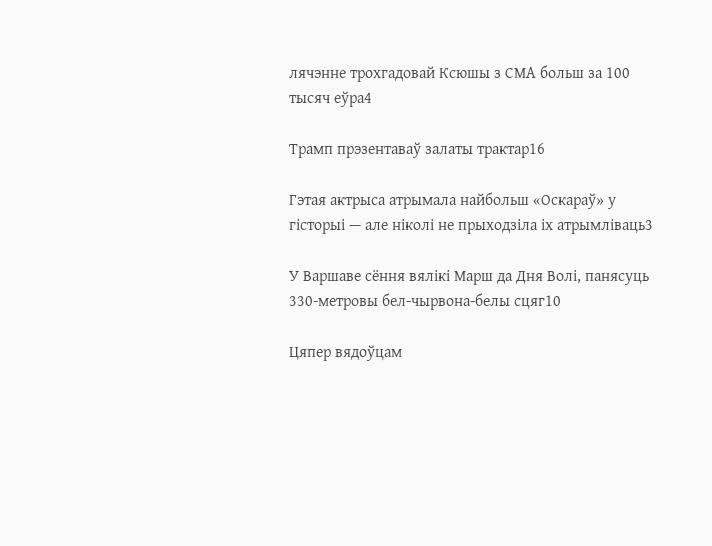лячэнне трохгадовай Ксюшы з СМА больш за 100 тысяч еўра4

Трамп прэзентаваў залаты трактар16

Гэтая актрыса атрымала найбольш «Оскараў» у гісторыі — але ніколі не прыходзіла іх атрымліваць3

У Варшаве сёння вялікі Марш да Дня Волі, панясуць 330‑метровы бел-чырвона-белы сцяг10

Цяпер вядоўцам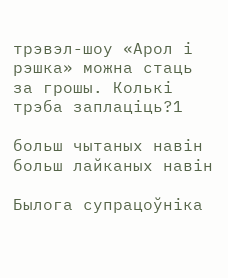трэвэл-шоу «Арол і рэшка» можна стаць за грошы. Колькі трэба заплаціць?1

больш чытаных навін
больш лайканых навін

Былога супрацоўніка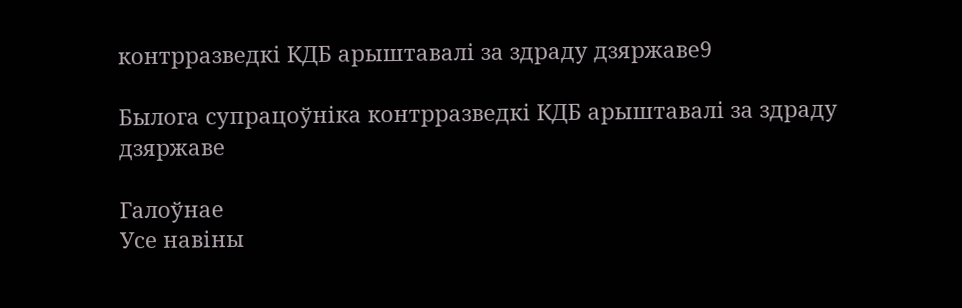контрразведкі КДБ арыштавалі за здраду дзяржаве9

Былога супрацоўніка контрразведкі КДБ арыштавалі за здраду дзяржаве

Галоўнае
Усе навіны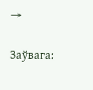→

Заўвага: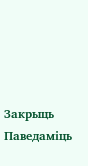Закрыць Паведаміць